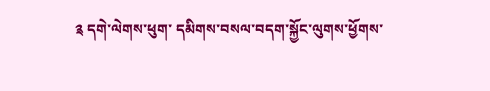༉ དགེ་ལེགས་ཕུག་ དམིགས་བསལ་བདག་སྐྱོང་ལུགས་ཕྱོགས་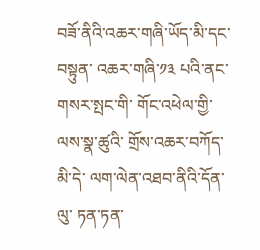བཟོ་ནིའི་འཆར་གཞི་ཡོད་མི་དང་བསྟུན་ འཆར་གཞི་༡༣ པའི་ནང་ གསར་སྤང་གི་ གོང་འཕེལ་གྱི་ལས་སྣ་ཚུའི་ གྲོས་འཆར་བཀོད་མི་དེ་ ལག་ལེན་འཐབ་ནིའི་དོན་ལུ་ ཏན་ཏན་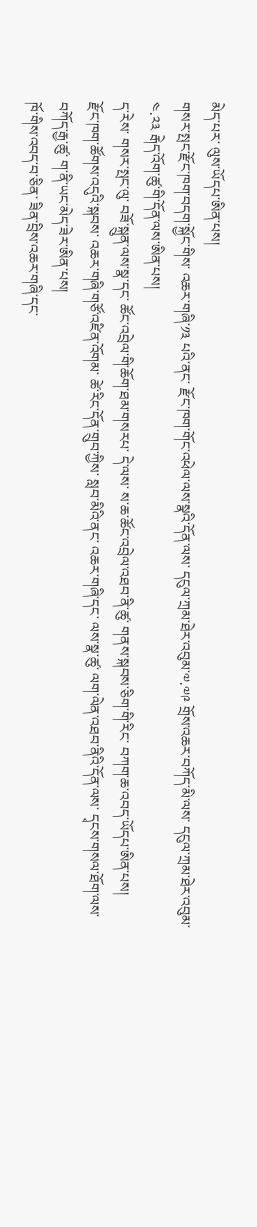མེད་པར་ ལུས་ཡོདཔ་ཨིན་པས།
གསར་སྤང་རྫོང་ཁག་བདག་སྐྱོང་གིས་ འཆར་གཞི་༡༣ པའི་ནང་ རྫོང་ཁག་གོང་འཕེལ་ལས་སྣའི་དོན་ལས་ དངུལ་ཀྲམ་ཐེར་འབུམ་༧.༧༩ གྲོས་འཆར་བཀོད་མི་ལས་ དངུལ་ཀྲམ་ཐེར་འབུམ་༤.༢༣ རྒེད་འོག་ཚུ་གི་དོན་ལས་ཨིན་པས།
ད་རེས་ གསར་སྤང་ལུ་ བཟོ་སྐྲུན་ལས་སྣ་དང་ ཚོང་འབྲེལ་གི་ཆོག་ཐམ་གསརཔ་ དེ་ལས་ ས་ཆ་ཚོང་འབྲེལ་འཐབ་ནི་ཚུ་ གནས་སྐབས་ཅིག་གི་རིང་ བཀག་ཆ་འབད་ཡོདཔ་ཨིན་པས།
རྫོང་ཁག་ཚོགས་འདུའི་སྐབས་ འཆར་གཞི་གཙོ་འཛིན་འོགམ་ ཚེ་རིང་དོན་གྲུབ་ཀྱིས་ སླབ་མིའི་ནང་ འཆར་གཞི་དང་ ལས་སྣ་ཚུ་ ལག་ལེན་འཐབ་ནིའི་དོན་ལས་ དྭངས་གསལ་ཐོག་ལས་ བཀོད་རྒྱ་ཚུ་ ག་ནི་ཡང་མེད་ཟེར་ཨིན་པས།
ཁོ་གིས་འབད་བ་ཅིན་ ཟིན་བྲིས་འཆར་གཞི་དང་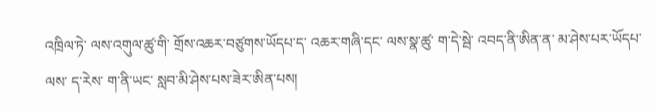འཁྲིལ་ཏེ་ ལས་འགུལ་ཚུ་གི་ གྲོས་འཆར་བཙུགས་ཡོདཔ་ད་ འཆར་གཞི་དང་ ལས་སྣ་ཚུ་ ག་དེ་སྦེ་ འབད་ནི་ཨིན་ན་ མ་ཤེས་པར་ཡོདཔ་ལས་ ད་རེས་ ག་ནི་ཡང་ སླབ་མི་ཤེས་པས་ཟེར་ཨིན་པས།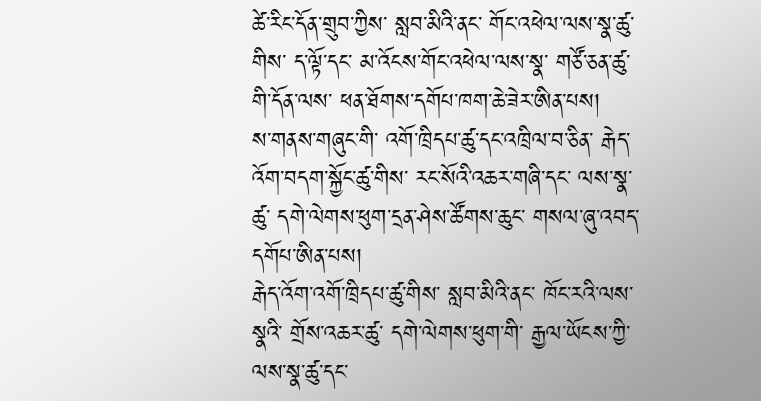ཚེ་རིང་དོན་གྲུབ་ཀྱིས་ སླབ་མིའི་ནང་ གོང་འཕེལ་ལས་སྣ་ཚུ་གིས་ ད་ལྟོ་དང་ མ་འོངས་གོང་འཕེལ་ལས་སྣ་ གཙོ་ཅན་ཚུ་གི་དོན་ལས་ ཕན་ཐོགས་དགོཔ་ཁག་ཆེ་ཟེར་ཨིན་པས།
ས་གནས་གཞུང་གི་ འགོ་ཁྲིདཔ་ཚུ་དང་འཁྲིལ་བ་ཅིན་ རྒེད་འོག་བདག་སྐྱོང་ཚུ་གིས་ རང་སོའི་འཆར་གཞི་དང་ ལས་སྣ་ཚུ་ དགེ་ལེགས་ཕུག་དྲན་ཤེས་ཚོགས་ཆུང་ གསལ་ཞུ་འབད་དགོཔ་ཨིན་པས།
རྒེད་འོག་འགོ་ཁྲིདཔ་ཚུ་གིས་ སླབ་མིའི་ནང་ ཁོང་རའི་ལས་སྣའི་ གྲོས་འཆར་ཚུ་ དགེ་ལེགས་ཕུག་གི་ རྒྱལ་ཡོངས་ཀྱི་ ལས་སྣ་ཚུ་དང་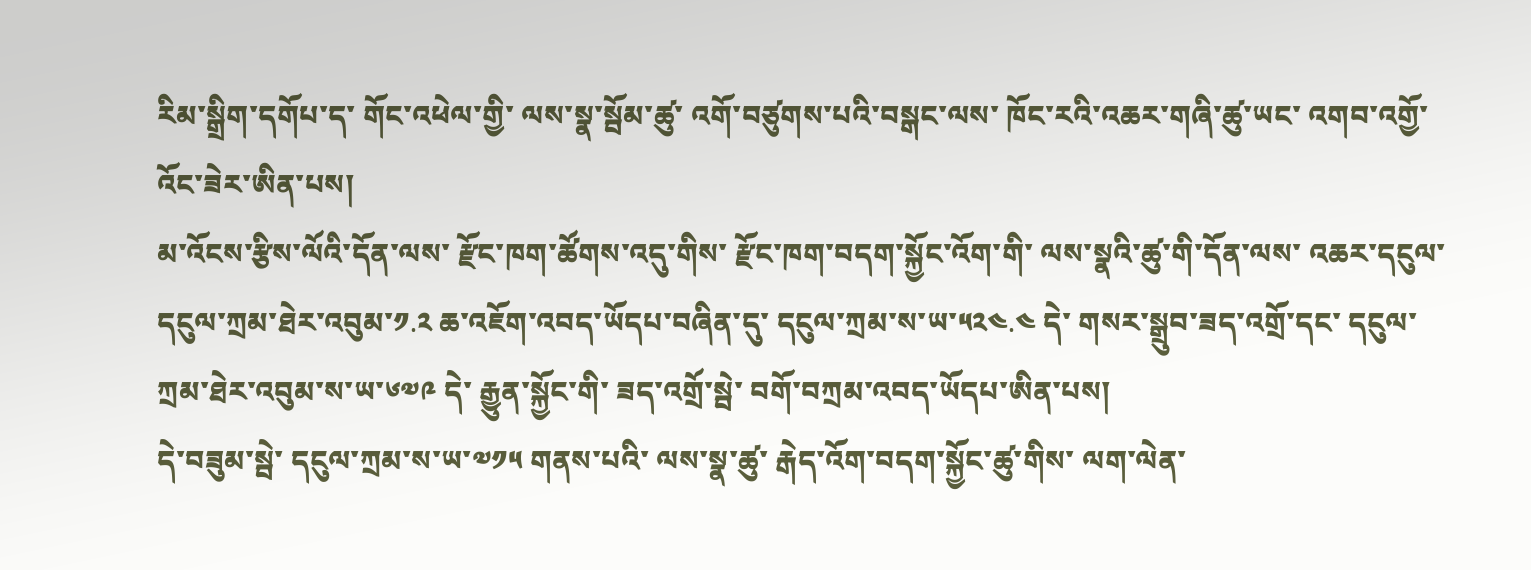རིམ་སྒྲིག་དགོཔ་ད་ གོང་འཕེལ་གྱི་ ལས་སྣ་སྦོམ་ཚུ་ འགོ་བཙུགས་པའི་བསྒང་ལས་ ཁོང་རའི་འཆར་གཞི་ཚུ་ཡང་ འགབ་འགྱོ་འོང་ཟེར་ཨིན་པས།
མ་འོངས་རྩིས་ལོའི་དོན་ལས་ རྫོང་ཁག་ཚོགས་འདུ་གིས་ རྫོང་ཁག་བདག་སྐྱོང་འོག་གི་ ལས་སྣའི་ཚུ་གི་དོན་ལས་ འཆར་དངུལ་དངུལ་ཀྲམ་ཐེར་འབུམ་༡.༢ ཆ་འཇོག་འབད་ཡོདཔ་བཞིན་དུ་ དངུལ་ཀྲམ་ས་ཡ་༥༢༤.༤ དེ་ གསར་སྒྲུབ་ཟད་འགྲོ་དང་ དངུལ་ཀྲམ་ཐེར་འབུམ་ས་ཡ་༦༧༩ དེ་ རྒྱུན་སྐྱོང་གི་ ཟད་འགྲོ་སྦེ་ བགོ་བཀྲམ་འབད་ཡོདཔ་ཨིན་པས།
དེ་བཟུམ་སྦེ་ དངུལ་ཀྲམ་ས་ཡ་༧༡༥ གནས་པའི་ ལས་སྣ་ཚུ་ རྒེད་འོག་བདག་སྐྱོང་ཚུ་གིས་ ལག་ལེན་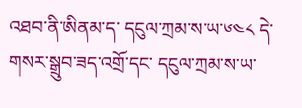འཐབ་ནི་ཨིནམ་ད་ དངུལ་ཀྲམ་ས་ཡ་༦༤༨ དེ་ གསར་སྒྲུབ་ཟད་འགྲོ་དང་ དངུལ་ཀྲམ་ས་ཡ་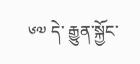༦༧ དེ་ རྒྱུན་སྐྱོང་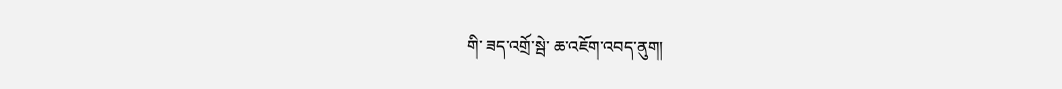གི་ ཟད་འགྲོ་སྦེ་ ཆ་འཇོག་འབད་ནུག།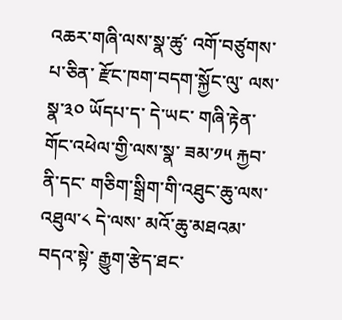འཆར་གཞི་ལས་སྣ་ཚུ་ འགོ་བཙུགས་པ་ཅིན་ རྫོང་ཁག་བདག་སྐྱོང་ལུ་ ལས་སྣ་༣༠ ཡོདཔ་ད་ དེ་ཡང་ གཞི་རྟེན་གོང་འཕེལ་གྱི་ལས་སྣ་ ཟམ་༡༥ རྐྱབ་ནི་དང་ གཅིག་སྒྲིག་གི་འཐུང་ཆུ་ལས་འཐུལ་༨ དེ་ལས་ མའོ་ཆུ་མཐའམ་བདའ་སྟེ་ རྒྱུག་རྩེད་ཐང་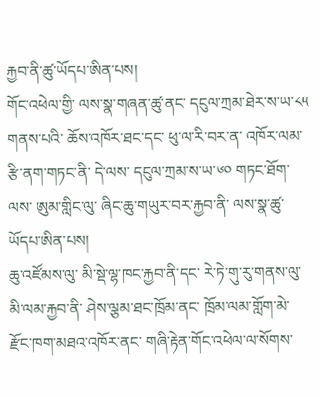རྐྱབ་ནི་ཚུ་ཡོདཔ་ཨིན་པས།
གོང་འཕེལ་གྱི་ ལས་སྣ་གཞན་ཚུ་ནང་ དངུལ་ཀྲམ་ཐེར་ས་ཡ་༨༥ གནས་པའི་ ཆོས་འཁོར་ཐང་དང་ ཕུ་ལ་རི་བར་ན་ འཁོར་ལམ་རྩི་ནག་གཏང་ནི་ དེ་ལས་ དངུལ་ཀྲམ་ས་ཡ་༦༠ གཏང་ཐོག་ལས་ ཨུམ་གླིང་ལུ་ ཞིང་ཆུ་གཡུར་བར་རྐྱབ་ནི་ ལས་སྣ་ཚུ་ཡོདཔ་ཨིན་པས།
ཆུ་འཛོམས་ལུ་ མི་སྡེ་ལྷ་ཁང་རྐྱབ་ནི་དང་ རེ་ཏེ་གུ་རུ་གནས་ལུ་ མི་ལམ་རྐྱབ་ནི་ ཤེས་ལྕམ་ཐང་ཁྲོམ་ནང་ ཁྲོམ་ལམ་གློག་མེ་ རྫོང་ཁག་མཐའ་འཁོར་ནང་ གཞི་རྟེན་གོང་འཕེལ་ལ་སོགས་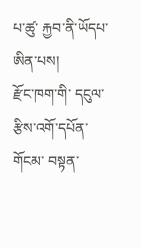པ་ཚུ་ རྐྱབ་ནི་ཡོདཔ་ཨིན་པས།
རྫོང་ཁག་གི་ དངུལ་རྩིས་འགོ་དཔོན་གོངམ་ བསྟན་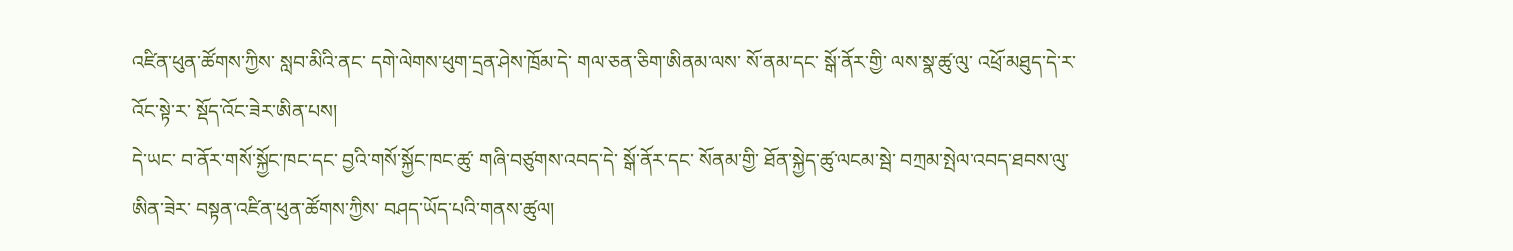འཛིན་ཕུན་ཚོགས་ཀྱིས་ སླབ་མིའི་ནང་ དགེ་ལེགས་ཕུག་དྲན་ཤེས་ཁྲོམ་དེ་ གལ་ཅན་ཅིག་ཨིནམ་ལས་ སོ་ནམ་དང་ སྒོ་ནོར་གྱི་ ལས་སྣ་ཚུ་ལུ་ འཕྲོ་མཐུད་དེ་ར་ འོང་སྟེ་ར་ སྡོད་འོང་ཟེར་ཨིན་པས།
དེ་ཡང་ བ་ནོར་གསོ་སྐྱོང་ཁང་དང་ བྱའི་གསོ་སྐྱོང་ཁང་ཚུ་ གཞི་བཙུགས་འབད་དེ་ སྒོ་ནོར་དང་ སོནམ་གྱི་ ཐོན་སྐྱེད་ཚུ་ལངམ་སྦེ་ བཀྲམ་སྤེལ་འབད་ཐབས་ལུ་ཨིན་ཟེར་ བསྟན་འཛིན་ཕུན་ཚོགས་ཀྱིས་ བཤད་ཡོད་པའི་གནས་ཚུལ།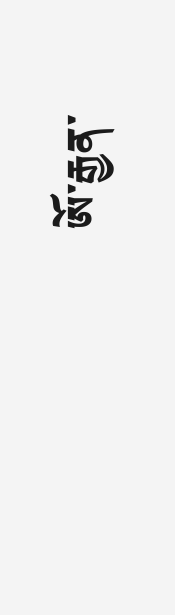ཨོ་རྒྱན་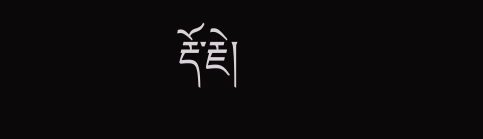རྡོ་རྗེ།